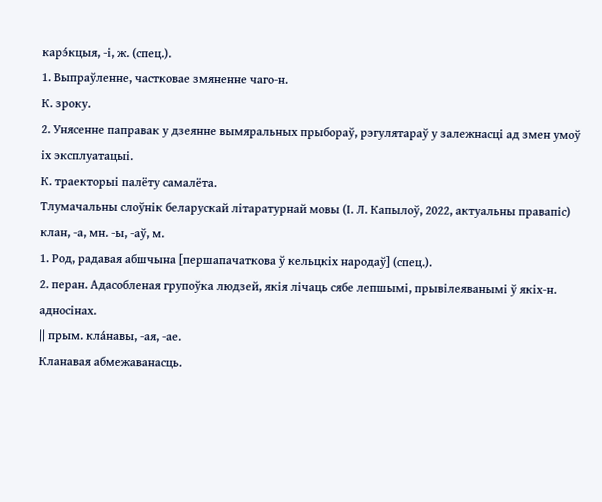карэ́кцыя, -і, ж. (спец.).
1. Выпраўленне, частковае змяненне чаго-н.
К. зроку.
2. Унясенне паправак у дзеянне вымяральных прыбораў, рэгулятараў у залежнасці ад змен умоў іх эксплуатацыі.
К. траекторыі палёту самалёта.
Тлумачальны слоўнік беларускай літаратурнай мовы (І. Л. Капылоў, 2022, актуальны правапіс)
клан, -а, мн. -ы, -аў, м.
1. Род, радавая абшчына [першапачаткова ў кельцкіх народаў] (спец.).
2. перан. Адасобленая групоўка людзей, якія лічаць сябе лепшымі, прывілеяванымі ў якіх-н. адносінах.
|| прым. кла́навы, -ая, -ае.
Кланавая абмежаванасць.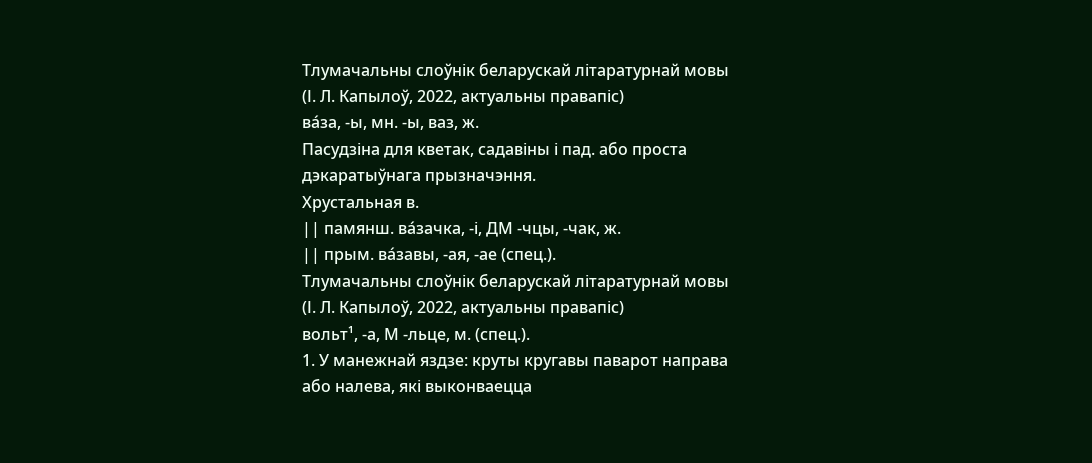Тлумачальны слоўнік беларускай літаратурнай мовы (І. Л. Капылоў, 2022, актуальны правапіс)
ва́за, -ы, мн. -ы, ваз, ж.
Пасудзіна для кветак, садавіны і пад. або проста дэкаратыўнага прызначэння.
Хрустальная в.
|| памянш. ва́зачка, -і, ДМ -чцы, -чак, ж.
|| прым. ва́завы, -ая, -ае (спец.).
Тлумачальны слоўнік беларускай літаратурнай мовы (І. Л. Капылоў, 2022, актуальны правапіс)
вольт¹, -а, М -льце, м. (спец.).
1. У манежнай яздзе: круты кругавы паварот направа або налева, які выконваецца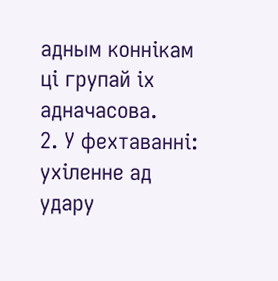адным коннікам ці групай іх адначасова.
2. У фехтаванні: ухіленне ад удару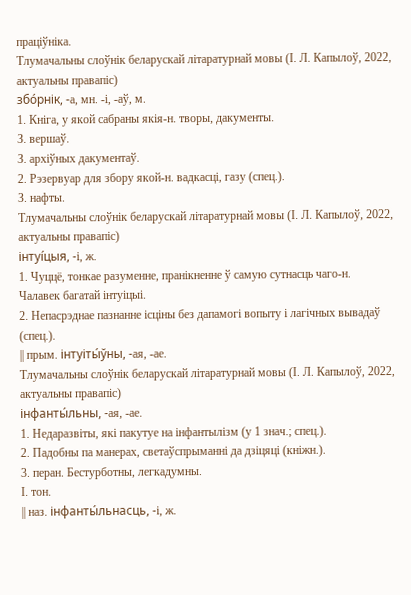праціўніка.
Тлумачальны слоўнік беларускай літаратурнай мовы (І. Л. Капылоў, 2022, актуальны правапіс)
збо́рнік, -а, мн. -і, -аў, м.
1. Кніга, у якой сабраны якія-н. творы, дакументы.
З. вершаў.
З. архіўных дакументаў.
2. Рэзервуар для збору якой-н. вадкасці, газу (спец.).
З. нафты.
Тлумачальны слоўнік беларускай літаратурнай мовы (І. Л. Капылоў, 2022, актуальны правапіс)
інтуі́цыя, -і, ж.
1. Чуццё, тонкае разуменне, пранікненне ў самую сутнасць чаго-н.
Чалавек багатай інтуіцыі.
2. Непасрэднае пазнанне ісціны без дапамогі вопыту і лагічных вывадаў (спец.).
|| прым. інтуіты́ўны, -ая, -ае.
Тлумачальны слоўнік беларускай літаратурнай мовы (І. Л. Капылоў, 2022, актуальны правапіс)
інфанты́льны, -ая, -ае.
1. Недаразвіты, які пакутуе на інфантылізм (у 1 знач.; спец.).
2. Падобны па манерах, светаўспрыманні да дзіцяці (кніжн.).
3. перан. Бестурботны, легкадумны.
І. тон.
|| наз. інфанты́льнасць, -і, ж.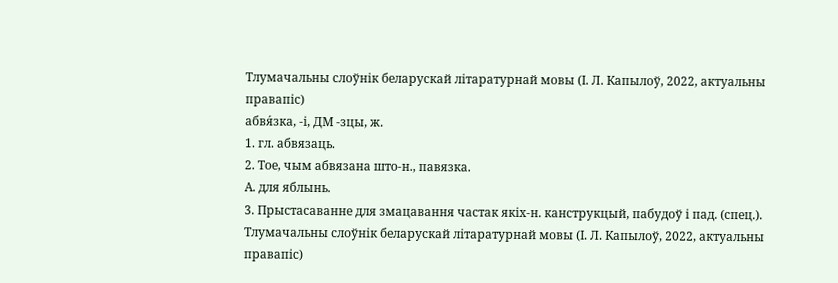Тлумачальны слоўнік беларускай літаратурнай мовы (І. Л. Капылоў, 2022, актуальны правапіс)
абвя́зка, -і, ДМ -зцы, ж.
1. гл. абвязаць.
2. Тое, чым абвязана што-н., павязка.
А. для яблынь.
3. Прыстасаванне для змацавання частак якіх-н. канструкцый, пабудоў і пад. (спец.).
Тлумачальны слоўнік беларускай літаратурнай мовы (І. Л. Капылоў, 2022, актуальны правапіс)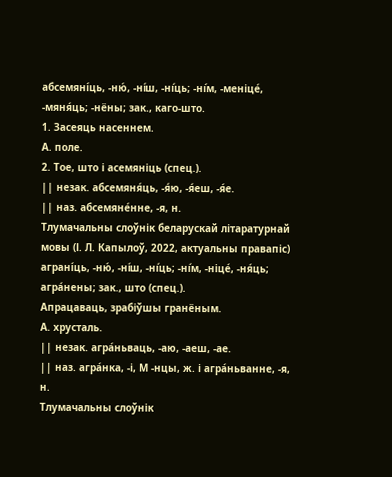абсемяні́ць, -ню́, -ні́ш, -ні́ць; -ні́м, -меніце́, -мяня́ць; -нёны; зак., каго-што.
1. Засеяць насеннем.
А. поле.
2. Тое, што і асемяніць (спец.).
|| незак. абсемяня́ць, -я́ю, -я́еш, -я́е.
|| наз. абсемяне́нне, -я, н.
Тлумачальны слоўнік беларускай літаратурнай мовы (І. Л. Капылоў, 2022, актуальны правапіс)
аграні́ць, -ню́, -ні́ш, -ні́ць; -ні́м, -ніце́, -ня́ць; агра́нены; зак., што (спец.).
Апрацаваць, зрабіўшы гранёным.
А. хрусталь.
|| незак. агра́ньваць, -аю, -аеш, -ае.
|| наз. агра́нка, -і, М -нцы, ж. і агра́ньванне, -я, н.
Тлумачальны слоўнік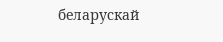беларускай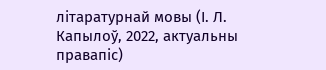літаратурнай мовы (І. Л. Капылоў, 2022, актуальны правапіс)